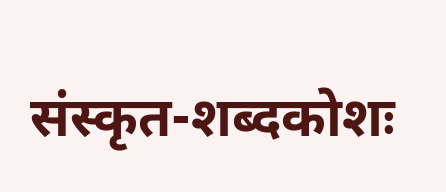संस्कृत-शब्दकोशः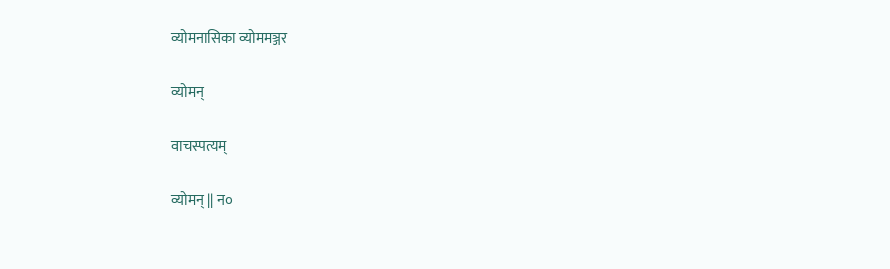व्योमनासिका व्योममञ्जर

व्योमन्

वाचस्पत्यम्

व्योमन् || न०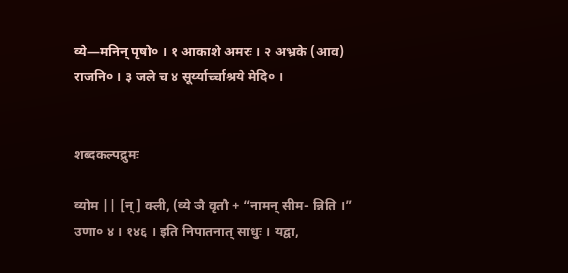व्ये—मनिन् पृषो० । १ आकाशे अमरः । २ अभ्रके (आव) राजनि० । ३ जले च ४ सूर्य्यार्च्चाश्रये मेदि० ।


शब्दकल्पद्रुमः

व्योम || [न्] क्ली, (व्ये ञै वृतौ + “नामन् सीम- न्निति ।” उणा० ४ । १४६ । इति निपातनात् साधुः । यद्वा,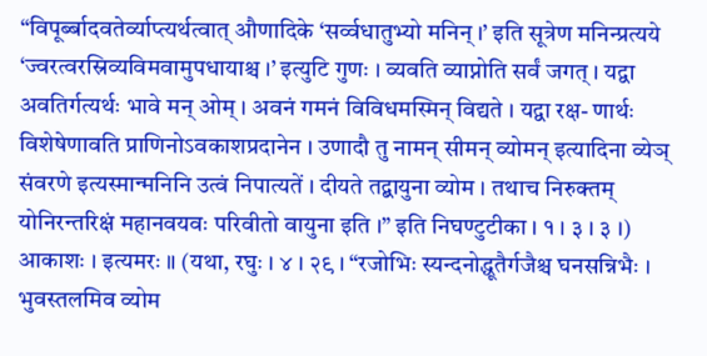“विपूर्ब्बादवतेर्व्याप्त्यर्थत्वात् औणादिके ‘सर्व्वधातुभ्यो मनिन् ।’ इति सूत्रेण मनिन्प्रत्यये ‘ज्वरत्वरस्रिव्यविमवामुपधायाश्च ।’ इत्युटि गुणः । व्यवति व्याप्नोति सर्वं जगत् । यद्वा अवतिर्गत्यर्थः भावे मन् ओम् । अवनं गमनं विविधमस्मिन् विद्यते । यद्वा रक्ष- णार्थः विशेषेणावति प्राणिनोऽवकाशप्रदानेन । उणादौ तु नामन् सीमन् व्योमन् इत्यादिना व्येञ् संवरणे इत्यस्मान्मनिनि उत्वं निपात्यतें । दीयते तद्बायुना व्योम । तथाच निरुक्तम् योनिरन्तरिक्षं महानवयवः परिवीतो वायुना इति ।” इति निघण्टुटीका । १ । ३ । ३ ।)
आकाशः । इत्यमरः ॥ (यथा, रघुः । ४ । २९ । “रजोभिः स्यन्दनोद्धूतैर्गजैश्च घनसन्निभैः । भुवस्तलमिव व्योम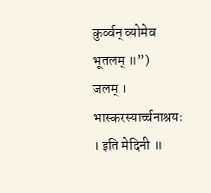कुर्व्वन् व्योमेव भूतलम् ॥”)
जलम् । भास्करस्यार्च्चनाश्रयः । इति मेदिनी ॥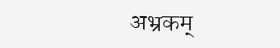अभ्रकम्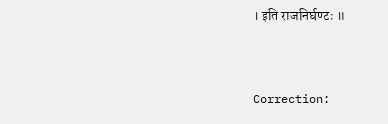। इति राजनिर्घण्टः ॥



Correction: